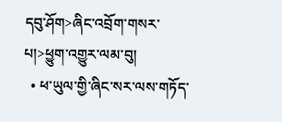དབུ་ཤོག>ཞིང་འབྲོག་གསར་པ།>ཕྱུག་འགྱུར་ལམ་བུ།
  • ཕ་ཡུལ་གྱི་ཞིང་སར་ལས་གཏོད་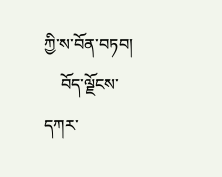ཀྱི་ས་བོན་བཏབ།
    བོད་ལྗོངས་དཀར་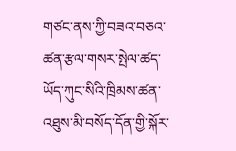གཙང་ནས་ཀྱི་བཟའ་བཅའ་ཚན་རྩལ་གསར་སྤེལ་ཚད་ཡོད་ཀུང་སིའི་ཁྲིམས་ཚན་འཐུས་མི་བསོད་དོན་གྱི་སྐོར་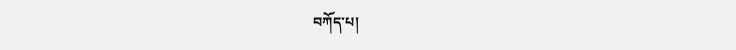བཀོད་པ།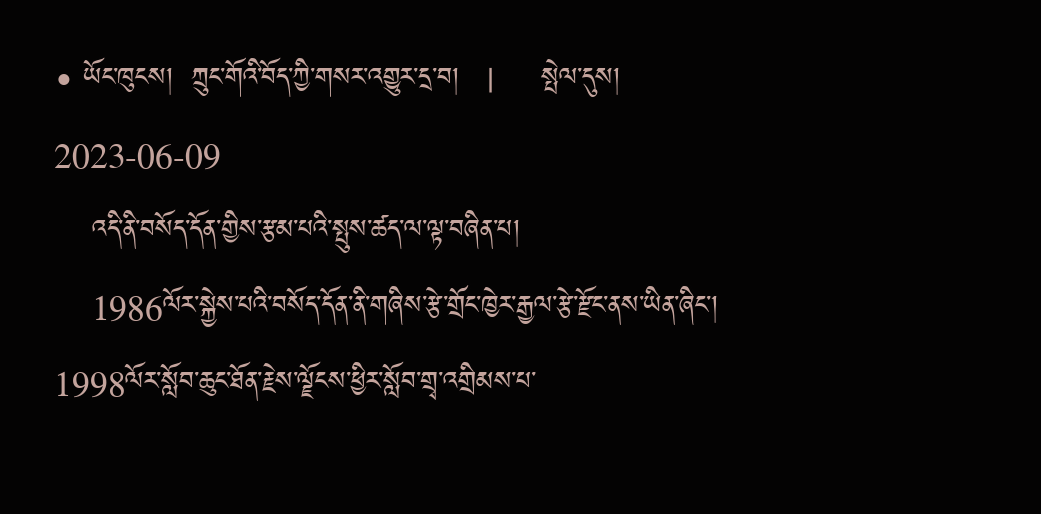• ཡོང་ཁུངས།  ཀྲུང་གོའི་བོད་ཀྱི་གསར་འགྱུར་དྲ་བ།   |     སྤེལ་དུས།  2023-06-09
    འདི་ནི་བསོད་དོན་གྱིས་རྩམ་པའི་སྤུས་ཚད་ལ་ལྟ་བཞིན་པ།
    1986ལོར་སྐྱེས་པའི་བསོད་དོན་ནི་གཞིས་རྩེ་གྲོང་ཁྱེར་རྒྱལ་རྩེ་རྫོང་ནས་ཡིན་ཞིང་། 1998ལོར་སློབ་ཆུང་ཐོན་རྗེས་ལྗོངས་ཕྱིར་སློབ་གྲྭ་འགྲིམས་པ་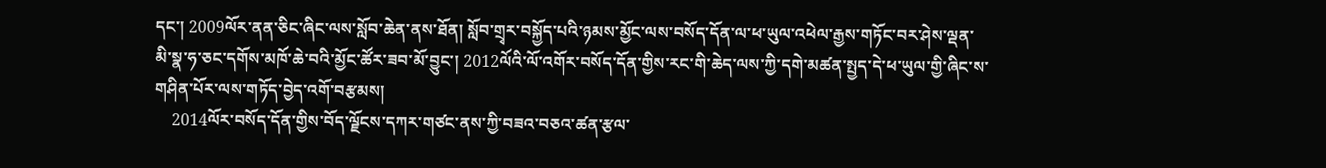དང་། 2009ལོར་ནན་ཅིང་ཞིང་ལས་སློབ་ཆེན་ནས་ཐོན། སློབ་གྲྭར་བསྐྱོད་པའི་ཉམས་མྱོང་ལས་བསོད་དོན་ལ་ཕ་ཡུལ་འཕེལ་རྒྱས་གཏོང་བར་ཤེས་ལྡན་མི་སྣ་ཧ་ཅང་དགོས་མཁོ་ཆེ་བའི་མྱོང་ཚོར་ཟབ་མོ་བྱུང་། 2012ལོའི་ལོ་འགོར་བསོད་དོན་གྱིས་རང་གི་ཆེད་ལས་ཀྱི་དགེ་མཚན་སྤྱད་དེ་ཕ་ཡུལ་གྱི་ཞིང་ས་གཤིན་པོར་ལས་གཏོད་བྱེད་འགོ་བརྩམས།
    2014ལོར་བསོད་དོན་གྱིས་བོད་ལྗོངས་དཀར་གཙང་ནས་ཀྱི་བཟའ་བཅའ་ཚན་རྩལ་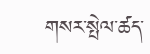གསར་སྤེལ་ཚད་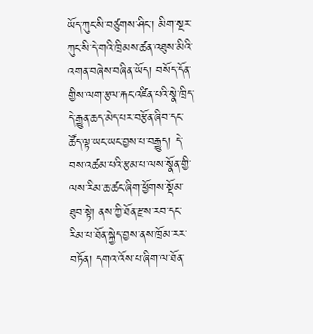ཡོད་ཀུང་སི་བཙུགས་ཤིང་། མིག་སྔར་ཀུང་སི་དེ་གའི་ཁྲིམས་ཚན་འཐུས་མིའི་འགན་བཞེས་བཞིན་ཡོད། བསོད་དོན་གྱིས་ལག་རྩལ་རྐང་འཛིན་པའི་སྣེ་ཁྲིད་དེ་རྒྱུན་ཆད་མེད་པར་བརྩོན་ཞིབ་དང་ཚོད་ལྟ་ཡང་ཡང་བྱས་པ་བརྒྱུད། དེ་བས་འཚམ་པའི་རྩམ་པ་ལས་སྣོན་གྱི་ལས་རིམ་ཆ་ཚང་ཞིག་ཕྱོགས་སྡོམ་ཐུབ་སྟེ། ནས་ཀྱི་ཐོན་རྫས་རབ་དང་རིམ་པ་ཐོན་སྐྱེད་བྱས་ནས་ཁྲོམ་རར་བཏོན། དགའ་འོས་པ་ཞིག་ལ་ཐོན་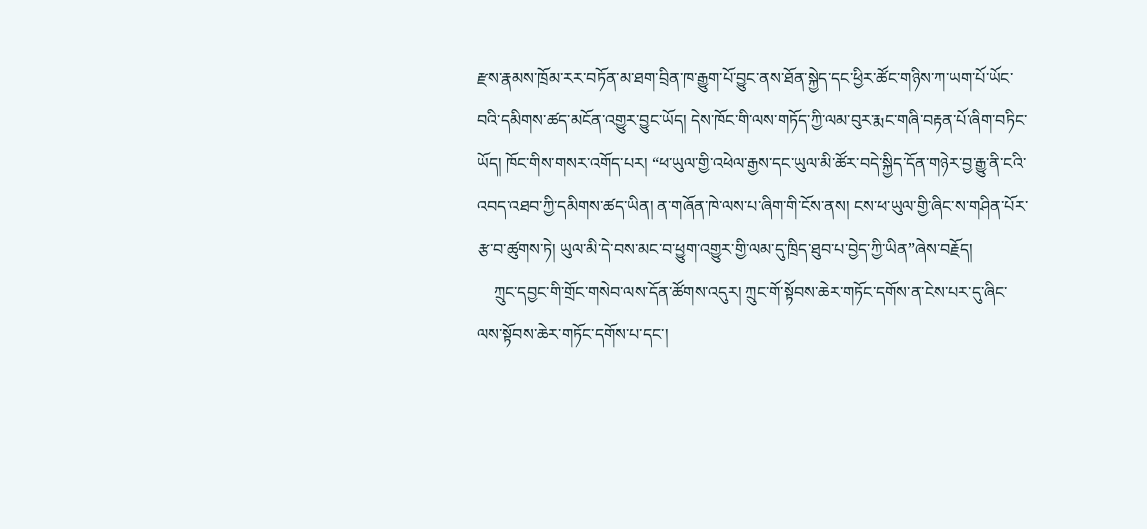རྫས་རྣམས་ཁྲོམ་རར་བཏོན་མ་ཐག་བྲིན་ཁ་རྒྱུག་པོ་བྱུང་ནས་ཐོན་སྐྱེད་དང་ཕྱིར་ཚོང་གཉིས་ཀ་ཡག་པོ་ཡོང་བའི་དམིགས་ཚད་མངོན་འགྱུར་བྱུང་ཡོད། དེས་ཁོང་གི་ལས་གཏོད་ཀྱི་ལམ་བུར་རྨང་གཞི་བརྟན་པོ་ཞིག་བཏིང་ཡོད། ཁོང་གིས་གསར་འགོད་པར། “ཕ་ཡུལ་གྱི་འཕེལ་རྒྱས་དང་ཡུལ་མི་ཚོར་བདེ་སྐྱིད་དོན་གཉེར་བྱ་རྒྱུ་ནི་ངའི་འབད་འཐབ་ཀྱི་དམིགས་ཚད་ཡིན། ན་གཞོན་ཁེ་ལས་པ་ཞིག་གི་ངོས་ནས། ངས་ཕ་ཡུལ་གྱི་ཞིང་ས་གཤིན་པོར་རྩ་བ་ཚུགས་ཏེ། ཡུལ་མི་དེ་བས་མང་བ་ཕྱུག་འགྱུར་གྱི་ལམ་དུ་ཁྲིད་ཐུབ་པ་བྱེད་ཀྱི་ཡིན”ཞེས་བརྗོད།
    ཀྲུང་དབྱང་གི་གྲོང་གསེབ་ལས་དོན་ཚོགས་འདུར། ཀྲུང་གོ་སྟོབས་ཆེར་གཏོང་དགོས་ན་ངེས་པར་དུ་ཞིང་ལས་སྟོབས་ཆེར་གཏོང་དགོས་པ་དང་།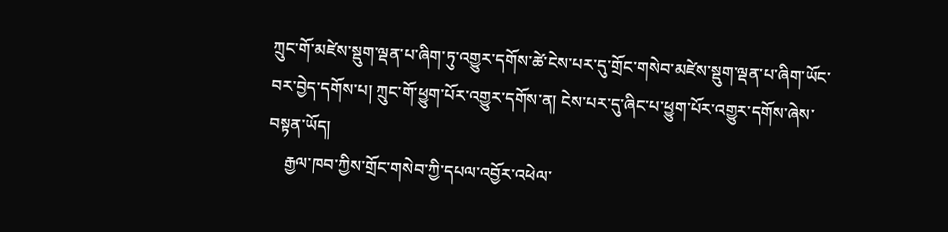ཀྲུང་གོ་མཛེས་སྡུག་ལྡན་པ་ཞིག་ཏུ་འགྱུར་དགོས་ཚེ་ངེས་པར་དུ་གྲོང་གསེབ་མཛེས་སྡུག་ལྡན་པ་ཞིག་ཡོང་བར་བྱེད་དགོས་པ། ཀྲུང་གོ་ཕྱུག་པོར་འགྱུར་དགོས་ན། ངེས་པར་དུ་ཞིང་པ་ཕྱུག་པོར་འགྱུར་དགོས་ཞེས་བསྟན་ཡོད།
    རྒྱལ་ཁབ་ཀྱིས་གྲོང་གསེབ་ཀྱི་དཔལ་འབྱོར་འཕེལ་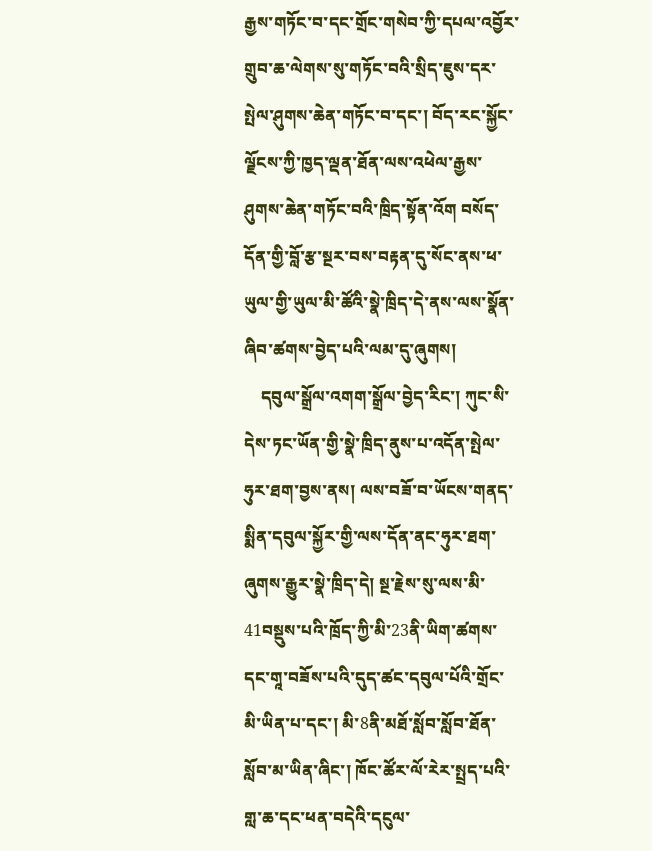རྒྱས་གཏོང་བ་དང་གྲོང་གསེབ་ཀྱི་དཔལ་འབྱོར་གྲུབ་ཆ་ལེགས་སུ་གཏོང་བའི་སྲིད་ཇུས་དར་སྤེལ་ཤུགས་ཆེན་གཏོང་བ་དང་། བོད་རང་སྐྱོང་ལྗོངས་ཀྱི་ཁྱད་ལྡན་ཐོན་ལས་འཕེལ་རྒྱས་ཤུགས་ཆེན་གཏོང་བའི་ཁྲིད་སྟོན་འོག བསོད་དོན་གྱི་བློ་རྩ་སྔར་བས་བརྟན་དུ་སོང་ནས་ཕ་ཡུལ་གྱི་ཡུལ་མི་ཚོའི་སྣེ་ཁྲིད་དེ་ནས་ལས་སྣོན་ཞིབ་ཚགས་བྱེད་པའི་ལམ་དུ་ཞུགས།
    དབུལ་སྒྲོལ་འགག་སྒྲོལ་བྱེད་རིང་། ཀུང་སི་དེས་ཏང་ཡོན་གྱི་སྣེ་ཁྲིད་ནུས་པ་འདོན་སྤེལ་ཧུར་ཐག་བྱས་ནས། ལས་བཟོ་བ་ཡོངས་གནད་སྨིན་དབུལ་སྐྱོར་གྱི་ལས་དོན་ནང་ཧུར་ཐག་ཞུགས་རྒྱུར་སྣེ་ཁྲིད་དེ། སྔ་རྗེས་སུ་ལས་མི་41བསྡུས་པའི་ཁྲོད་ཀྱི་མི་23ནི་ཡིག་ཚགས་དང་གཱ་བཟོས་པའི་དུད་ཚང་དབུལ་པོའི་གྲོང་མི་ཡིན་པ་དང་། མི་8ནི་མཐོ་སློབ་སློབ་ཐོན་སློབ་མ་ཡིན་ཞིང་། ཁོང་ཚོར་ལོ་རེར་སྤྲད་པའི་གླ་ཆ་དང་ཕན་བདེའི་དངུལ་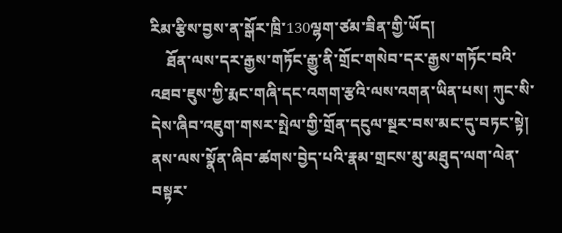རིམ་རྩིས་བྱས་ན་སྒོར་ཁྲི་130ལྷག་ཙམ་ཟིན་གྱི་ཡོད།
    ཐོན་ལས་དར་རྒྱས་གཏོང་རྒྱུ་ནི་གྲོང་གསེབ་དར་རྒྱས་གཏོང་བའི་འཐབ་ཇུས་ཀྱི་རྨང་གཞི་དང་འགག་རྩའི་ལས་འགན་ཡིན་པས། ཀུང་སི་དེས་ཞིབ་འཇུག་གསར་སྤེལ་གྱི་གྲོན་དངུལ་སྔར་བས་མང་དུ་བཏང་སྟེ། ནས་ལས་སྣོན་ཞིབ་ཚགས་བྱེད་པའི་རྣམ་གྲངས་མུ་མཐུད་ལག་ལེན་བསྟར་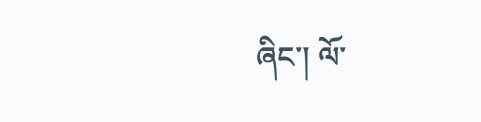ཞིང་། ལོ་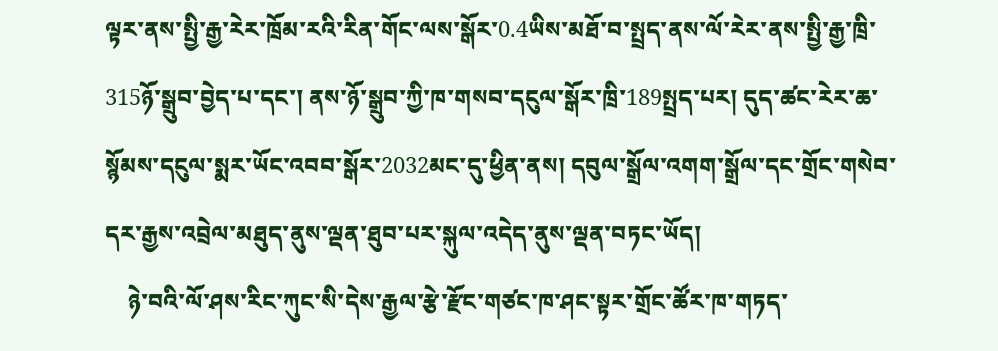ལྟར་ནས་སྤྱི་རྒྱ་རེར་ཁྲོམ་རའི་རིན་གོང་ལས་སྒོར་0.4ཡིས་མཐོ་བ་སྤྲད་ནས་ལོ་རེར་ནས་སྤྱི་རྒྱ་ཁྲི་315ཉོ་སྒྲུབ་བྱེད་པ་དང་། ནས་ཉོ་སྒྲུབ་ཀྱི་ཁ་གསབ་དངུལ་སྒོར་ཁྲི་189སྤྲད་པར། དུད་ཚང་རེར་ཆ་སྙོམས་དངུལ་སྨར་ཡོང་འབབ་སྒོར་2032མང་དུ་ཕྱིན་ནས། དབུལ་སྒྲོལ་འགག་སྒྲོལ་དང་གྲོང་གསེབ་དར་རྒྱས་འབྲེལ་མཐུད་ནུས་ལྡན་ཐུབ་པར་སྐུལ་འདེད་ནུས་ལྡན་བཏང་ཡོད།
    ཉེ་བའི་ལོ་ཤས་རིང་ཀུང་སི་དེས་རྒྱལ་རྩེ་རྫོང་གཙང་ཁ་ཤང་སྟར་གྲོང་ཚོར་ཁ་གཏད་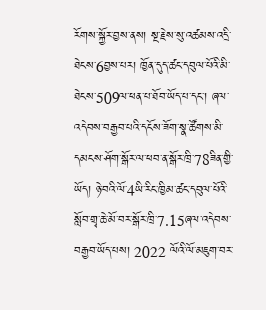རོགས་སྐྱོར་བྱས་ནས། སྔ་རྗེས་སུ་འཚམས་འདྲི་ཐེངས་6བྱས་པར། ཁྱོན་དུད་ཚང་དབུལ་པོའི་མི་ཐེངས་509ལ་ཕན་པ་ཐོབ་ཡོད་པ་དང་། ཞལ་འདེབས་བརྒྱབ་པའི་དངོས་ཟོག་སྣ་ཚོགས་མི་དམངས་ཤོག་སྒོར་ལ་ཕབ་ན་སྒོར་ཁྲི་78ཟིན་གྱི་ཡོད། ཉེ་བའི་ལོ་4ཡི་རིང་ཁྱིམ་ཚང་དབུལ་པོའི་སློབ་གྲྭ་ཆེ་མོ་བར་སྒོར་ཁྲི་7.15ཞལ་འདེབས་བརྒྱབ་ཡོད་པས། 2022 ལོའི་ལོ་མཇུག་བར་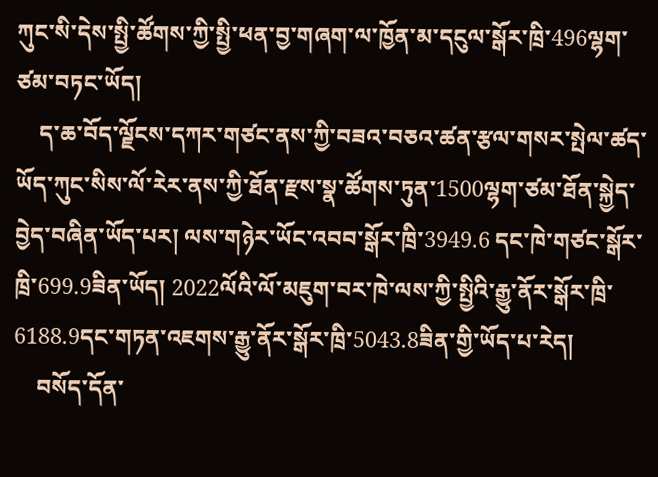ཀུང་སི་དེས་སྤྱི་ཚོགས་ཀྱི་སྤྱི་ཕན་བྱ་གཞག་ལ་ཁྱོན་མ་དངུལ་སྒོར་ཁྲི་496ལྷག་ཙམ་བཏང་ཡོད།
    ད་ཆ་བོད་ལྗོངས་དཀར་གཙང་ནས་ཀྱི་བཟའ་བཅའ་ཚན་རྩལ་གསར་སྤེལ་ཚད་ཡོད་ཀུང་སིས་ལོ་རེར་ནས་ཀྱི་ཐོན་རྫས་སྣ་ཚོགས་ཏུན་1500ལྷག་ཙམ་ཐོན་སྐྱེད་བྱེད་བཞིན་ཡོད་པར། ལས་གཉེར་ཡོང་འབབ་སྒོར་ཁྲི་3949.6 དང་ཁེ་གཙང་སྒོར་ཁྲི་699.9ཟིན་ཡོད། 2022ལོའི་ལོ་མཇུག་བར་ཁེ་ལས་ཀྱི་སྤྱིའི་རྒྱུ་ནོར་སྒོར་ཁྲི་6188.9དང་གཏན་འཇགས་རྒྱུ་ནོར་སྒོར་ཁྲི་5043.8ཟིན་གྱི་ཡོད་པ་རེད།
    བསོད་དོན་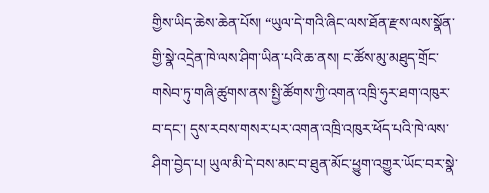གྱིས་ཡིད་ཆེས་ཆེན་པོས། “ཡུལ་དེ་གའི་ཞིང་ལས་ཐོན་རྫས་ལས་སྣོན་གྱི་སྣེ་འདྲེན་ཁེ་ལས་ཤིག་ཡིན་པའི་ཆ་ནས། ང་ཚོས་མུ་མཐུད་གྲོང་གསེབ་ཏུ་གཞི་ཚུགས་ནས་སྤྱི་ཚོགས་ཀྱི་འགན་འཁྲི་ཧུར་ཐག་འཁུར་བ་དང་། དུས་རབས་གསར་པར་འགན་འཁྲི་འཁུར་ཕོད་པའི་ཁེ་ལས་ཤིག་བྱེད་པ། ཡུལ་མི་དེ་བས་མང་བ་ཐུན་མོང་ཕྱུག་འགྱུར་ཡོང་བར་སྣེ་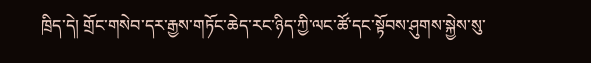ཁྲིད་དེ། གྲོང་གསེབ་དར་རྒྱས་གཏོང་ཆེད་རང་ཉིད་ཀྱི་ལང་ཚོ་དང་སྟོབས་ཤུགས་སྐྱེས་སུ་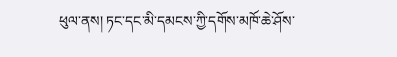ཕུལ་ནས། ཏང་དང་མི་དམངས་ཀྱི་དགོས་མཁོ་ཆེ་ཤོས་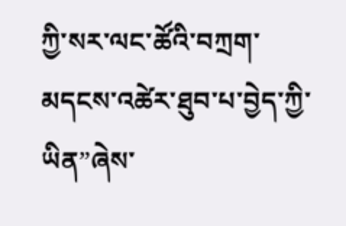ཀྱི་སར་ལང་ཚོའི་བཀྲག་མདངས་འཚེར་ཐུབ་པ་བྱེད་ཀྱི་ཡིན”ཞེས་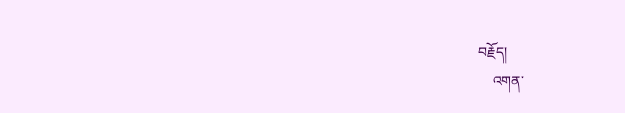བརྗོད།
    འགན་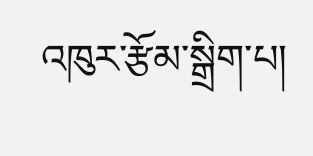འཁུར་རྩོམ་སྒྲིག་པ།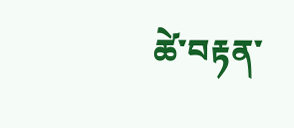ཚེ་བརྟན་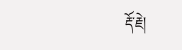རྡོ་རྗེ།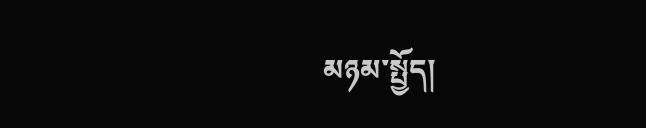མཉམ་སྤྱོད།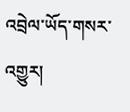འབྲེལ་ཡོད་གསར་འགྱུར།